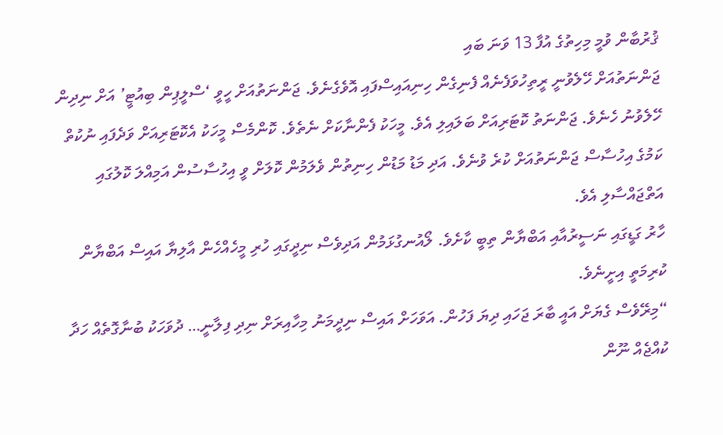ޤުރުބާން ވުމީ މިހިތުގެ އުފާ 13 ވަނަ ބައި
ޖަންނަތުއަށް ހޭލެވުނީ ރީތިހުވަފެނެއް ފެނިގެން ހިނިއައިސްފައި އޮވެގެނެވެ. ޖަންނަތުއަށް ހީވީ ‘ސްލީޕިން ބިއުޓީ’ އަށް ނިދިން ހޭލެވުނު ހެނެވެ. ޖަންނަތު ކޮޓަރިއަށް ބަލައިލި އެވެ. މީހަކު ފެންނާކަށް ނެތެވެ. ކޮންމެސް މީހަކު އެކޮޓަރިއަށް ވަދެފައި ނުކުތް ކަމުގެ އިހުސާސް ޖަންނަތުއަށް ކުރެ ވުނެވެ. އަދި މަޑު މަޑުން ހިނިތުން ވެލަމުން ކޮލަށް ވީ އިހުސާސުން އަމިއްލަ ކޮލުގައި އަތްޖައްސާލި އެވެ.
ހާރު ގަޑީގައި ނަސީރުއާއި އަބްޔާން ތިބީ ކާށެވެ. ލޯއުނގުޅަމުން އަދިވެސް ނިދީގައި ހުރި މީހެއްހެން އާލިޔާ އައިސް އަބްޔާން ކުރިމަތީ އިށީނެވެ.
“މިރޭވެސް ގެޔަށް އައީ ބާރަ ޖަހައި ދިޔަ ފަހުން. އަވަހަށް އައިސް ނިދީމަނު މިހާއިރަށް ނިދި ފިލާނީ… ދުވަހަކު ބުނާގޮތެއް ހަދާ ކުއްޖެއް ނޫން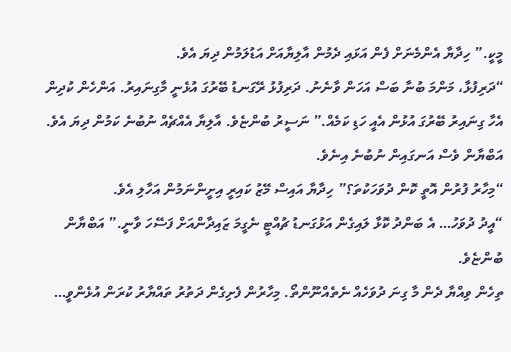މީކީ.” ހިދާޔާ އެންމެނަށް ފެން އަޅައި ދެމުން އާލިޔާއަށް އަޑުލަމުން ދިޔަ އެވެ.
“ދަރިފުޅާ، މަންމަ ބުނާ ބަސް އަހަން ވާނެނު. ދަރިފުޅު ރޭގަނޑު ބޭރުގަ އުޅެނީ މާގިނައިރު. އަންހެން ކުދިން އެހާ ގިނައިރު ބޭރުގަ އުޅުން އެއީ ހަޑި ކަމެއް.” ނަސީރު ބުންޏެވެ. އާލިޔާ އެއްޗެއް ނުބުނެ ކަމުން ދިޔަ އެވެ. އަބްޔާން ވެސް އަނގައިން ނުބުނެ އިނެވެ.
“މިހާރު ފުރުން އޮތީ ކޮން ދުވަހަކުތަ؟” ހިދާޔާ އައިސް މޭޒު ކައިރީ އިށީންނަމުން އަހާލި އެވެ.
“އީދު ދުވަހު… އެ ބަންދު ކޮޅާ ލައިގެން އަޅުގަނޑު ޗުއްޓީ ނެގީމަ ޒައިދާންއަށް ފަސޭހަ ވާނީ.” އަބްޔާން ބުންޏެވެ.
ތިހެން ވިއްޔާ ދެން މާ ގިނަ ދުވަހެއް ނެތެއްނޫންތޯ. މިހާރުން ފެށިގެން ދަތުރު ތައްޔާރު ކުރަން އުޅެންވީ…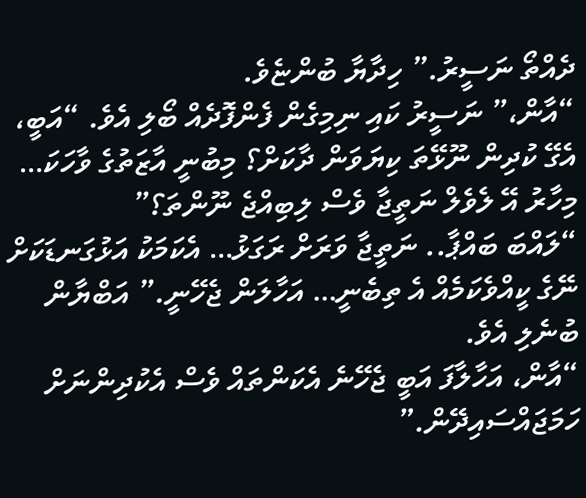ދެއްތޯ ނަސީރު.” ހިދާޔާ ބުންޏެވެ.
“އާން،” ނަސީރު ކައި ނިމިގެން ފެންފޮދެއް ބޯލި އެވެ. “އަބީ، އެގޭ ކުދިން ނޫޅޭތަ ކިޔަވަން ދާކަށް؟ މިބުނީ އާޒަތުގެ ވާހަކަ… މިހާރު އޭ ލެވެލް ނަތީޖާ ވެސް ލިބިއްޖެ ނޫންތަ؟”
“ލައްބަ ބައްޕާ.. ނަތީޖާ ވަރަށް ރަގަޅު… އެކަމަކު އަޅުގަނޑަކަށް ނޭގެ ކީއްވެކަމެއް އެ ތިބެނީ… އަހާލަން ޖެހޭނީ.” އަބްޔާން ބުނެލި އެވެ.
“އާން، އަހާލާފަ އަބީ ޖެހޭނެ އެކަންތައް ވެސް އެކުދިންނަށް ހަމަޖައްސައިދޭން.”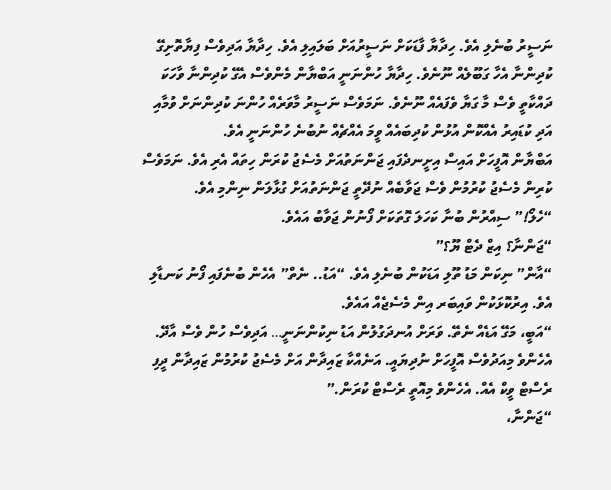ނަސީރު ބުނެލި އެވެ. ހިދާޔާ ފާޑަކަށް ނަސީރުއަށް ބަލައިލި އެވެ. ހިދާޔާ އަދިވެސް ފިޔާތޮށިގޭ ކުދިންނާ އެހާ ގަބޫލެއް ނޫނެވެ. ހިދާޔާ ހުންނަނީ އަބްޔާން މެންވެސް އެގޭ ކުދިންނާ ވާހަކަ ދައްކާތީ ވެސް މާ ގަޔާ ވެފައެއް ނޫނެވެ. ނަމަވެސް ނަސީރު މާވަރެއް ހުންނަ ކުދިންނަށް ވުމާއި އަދި ކުޑައިރު އެއްކޮން އުޅުން ކުދިބައެއް ވީމަ އެއްޗެއް ނުބުނެ ހުންނަނީ އެވެ.
އަބްޔާން އޮފީހަށް އައިސް އިށީނދެފައި ޖަންނަތުއަށް މެސެޖު ކުރަން ހިތައް އެރި އެވެ. ނަމަވެސް ކުރިން މެސެޖު ކުރުމުން ވެސް ޖަވާބެއް ނުދޭތީ ޖަންނަތުއަށް ގުޅާލަން ނިންމި އެވެ.
“ހެލޯ!” ސިއްރުން ބުނާ ކަހަލަ ގޮތަކަށް ފޯނުން ޖަވާބު އައެވެ.
“ޖަންނާ؟ އިޒް ދެޓް ޔޫ؟”
“އާން” ނިކަން މަޑު ތޫލި އަޑަކުން ބުނެލި އެވެ. “އަޑު.. ނެތް” އެހެން ބުނެފައި ފޯނު ކަނޑާލި އެވެ. އިރުކޮޅަކުން ވައިބަރ އިން މެސެޖެއް އައެވެ.
“އަބީ، މަގޭ އަޑެއް ނެތޭ. ވަރަށް އުނދަގުލުން އަޑު ނިކުންނަނީ… އަދިވެސް ހުން ވެސް އާދޭ. އެހެންވެ މިއަދުވެސް އޮފީހަށް ނުދިޔައީ. އަނެއްކާ ޒައިދާން އަށް މެސެޖު ކުރުމުން ޒައިދާން ދީފި ރެސްޓް ވީކް އެއް. އެހެންވެ މިއޮތީ ރެސްޓް ކުރަން.”
“ޖަންނާ،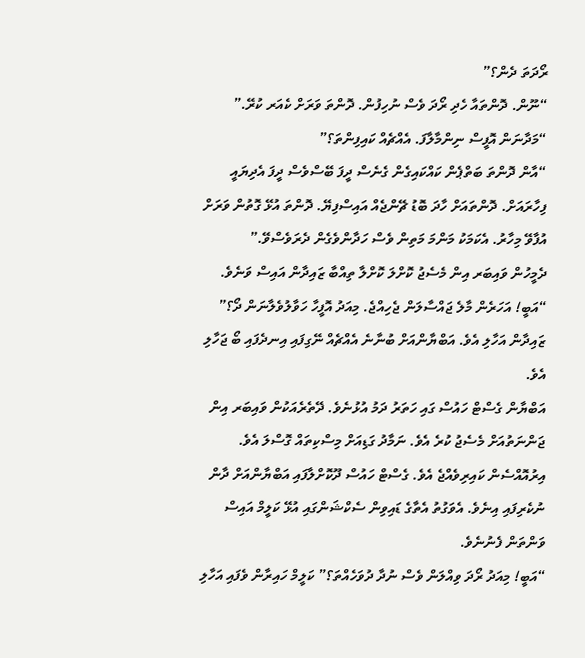ރޯދަތަ ދެން؟”
“ނޫން. ދޮންތައާ ހެދި ރޯދަ ވެސް ނުހިފުން. ދޮންތަ ވަރަށް ކެއަރ ކުރޭ.”
“މަދާނަން އޮފީސް ނިންމާލާފަ. އެއްޗެއް ކައިފިންތަ؟”
“އާން ދޮންތަ ބަތްޕެން ކައްކައިގެން ގެނެސް ދީފަ ބޭސްވެސް ދީފަ އެދިޔައީ ފިހާރައަށް. ދޮންތައަށް ހާދަ ބޮޑު ޗޭންޖެއް އައިސްފިޔޭ. ދޮންތަ އުޅޭ ގޮތުން ވަރަށް އުފާވޭ މިހާރު. އެކަމަކު މަންމަ މަތިން ވެސް ހަދާންވެގެން ދެރަވެސްވޭ.”
ދެމީހުން ވައިބަރ އިން މެސެޖު ކޮށްލަ ކޮށްލާ ތިއްބާ ޒައިދާން އައިސް ވަނެވެ.
“އަބީ! އަހަރެން މާލެ ޖައްސާލަން ޖެހިއްޖެ. މިއަދު އޮފީހާ ހަވާލުވެލާނަން ދޯ؟” ޒައިދާން އަހާލި އެވެ. އަބްޔާންއަށް ބުނާނެ އެއްޗެއް ނޭގިފައި އިނދެފައި ބޯ ޖަހާލި އެވެ.
އަބްޔާން ގެސްޓް ހައުސް ގައި ހަތަރު ދަމު އުޅުނެވެ. ދޭތެރެއަކުން ވައިބަރ އިން ޖަންނަތުއަށް މެސެޖު ކުރެ އެވެ. ނަމާދު ގަޑިއަށް މިސްކިތައް ގޮސްލަ އެވެ.
އިރުއޮއްސެން ކައިރިވެއްޖެ އެވެ. ގެސްޓް ހައުސް ދޫކޮށްލާފައި އަބްޔާންއަށް ދާން ނުކެރިފައި އިނެވެ. އެވަގުތު އެތާގެ ޑައިވިން ސެކްޝަންގައި އުޅޭ ކަލީމް އައިސް ވަންތަން ފެނުނެވެ.
“އަބީ! މިއަދު ރޯދަ ވިއްލަން ވެސް ނުދާ ދުވަހެއްތަ؟” ކަލީމް ހައިރާން ވެފައި އަހާލި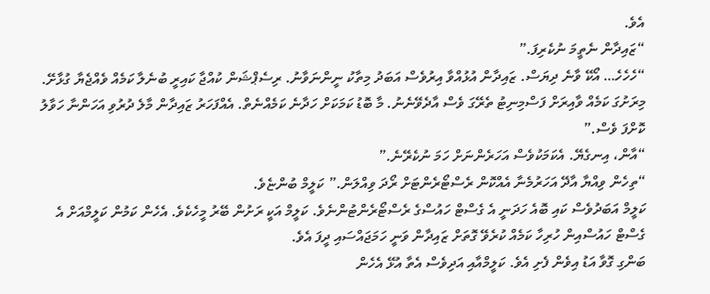އެވެ.
“ޒައިދާން ނެތީމަ ނުކެރިފަ.”
“ހެހެހެ… އޯކޭ ވާނެ ދިޔަސް. ޒައިދާން އުޅުއްވާ އިރުވެސް އަބަދު މިތާކު ނީންނަވާނު. ރިސެޕްޝަން ކުއްޖާ ކައިރީ ބުނެލާ ކަމެއް ވެއްޖެޔާ ގުޅާށޭ. މިރަށުގަ ކަމެއް ވާއިރަށް ފަސްމިނިޓު ތެރޭގަ ވެސް އާދެވޭނެނު. މާ ބޮޑު ކަމަކަށް ހަދާނެ ކަމެއްނެތް. އެއްފަހަރު ޒައިދާން މާލެ ދުރުވި އަހަންނާ ހަވާލު ކޮށްފަ ވެސް.”
“އާން، އިނގެޔޭ. އެކަމަކުވެސް އަހަރެންނަށް ހަމަ ނުކެރޭނެ.”
“ތިހެން ވިއްޔާ އާދޭ އަހަރުމެނާ އެއްކޮން ރެސްޓޯރެންޓަށް ރޯދަ ވިއްލަން.” ކަލީމް ބުންޏެވެ.
ކަލީމް އަބަދުވެސް ކައި ބޮއެ ހަދަނީ އެ ގެސްޓް ހައުސްގެ ރެސްޓޯރެންޓުންނެވެ. ކަލީމް އަކީ ރަށުން ބޭރު މީހެކެވެ. އެހެން ކަމުން ކަލީމްއަށް އެ ގެސްޓް ހައުސްއިން ހުރިހާ ކަމެއް ކުރެވޭ ގޮތަށް ޒައިދާން ވަނީ ހަމަޖައްސައި ދީފަ އެވެ.
ބަންގި ގޮވާ އަޑު އިވެން ފެށި އެވެ. ކަލީމްއާއި އަދިވެސް އެތާ އުޅޭ އެހެން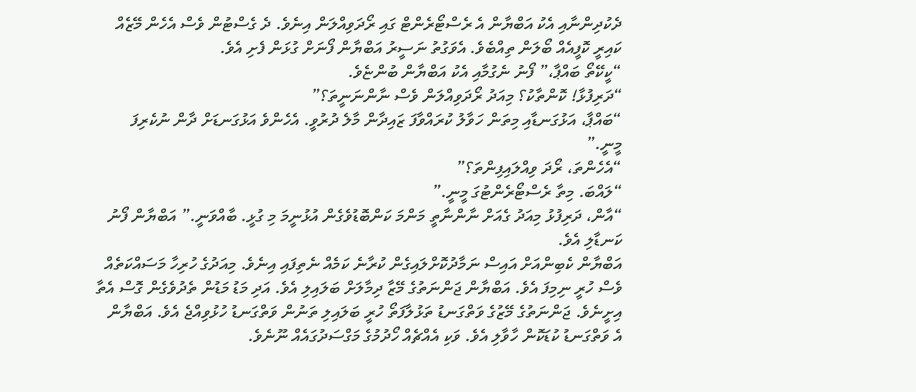ދެކުދިންނާއި އެކު އަބްޔާން އެ ރެސްޓޯރެންޓް ގައި ރޯދަވިއްލަން އިނެވެ. ދެ ގެސްޓުން ވެސް އެހެން މޭޒެއް ކައިރީ ކޮފީއެއް ބޯލަން ތިއްބެވެ. އެވަގުތު ނަސީރު އަބްޔާން ފޯނަށް ގުޅަން ފެށި އެވެ.
“ކީކޭތޯ ބައްޕާ،” ފޯނު ނެގުމާއި އެކު އަބްޔާން ބުންޏެވެ.
“ދަރިފުޅާ! ކޮންތާކު؟ މިއަދު ރޯދަވިއްލަން ވެސް ނާންނަނީތަ؟”
“ބައްޕާ، އަޅުގަނޑާއި މިތަން ހަވާލު ކުރައްވާފަ ޒައިދާން މާލެ ދުރުވީ. އެހެންވެ އަޅުގަނޑަށް ދާން ނުކެރިފަ މީނީ.”
“އެހެންތަ، ރޯދަ ވިއްލައިފިންތަ؟”
“ލައްބަ. މިތާ ރެސްޓޯރެންޓުގަ މީނީ.”
“އާން، ދަރިފުޅު މިއަދު ގެއަށް ނާންނާތީ މަންމަ ކަންބޮޑުވެގެން އުޅުނީމަ މި ގުޅީ. ބާއްވަނީ.” އަބްޔާން ފޯނު ކަނޑާލި އެވެ.
އަބްޔާން ކެބިންއަށް އައިސް ނަމާދުކޮށްލައިގެން ކުރާނެ ކަމެއް ނެތިފައި އިނެވެ. މިއަދުގެ ހުރިހާ މަސައްކަތެއް ވެސް ހުރީ ނިމިފަ އެވެ. އަބްޔާން ޖަންނަތުގެ މޭޒާ ދިމާލަށް ބަލައިލި އެވެ. އަދި މަޑު މަޑުން ތެދުވެގެން ގޮސް އެތާ އިށީނެވެ. ޖަންނަތުގެ މޭޒުގެ ވަތްގަނޑު ތަޅުލާފަތޯ ހުރީ ބަލައިލި ތަނުން ވަތްގަނޑު ހުޅުވިއްޖެ އެވެ. އަބްޔާން އެ ވަތްގަނޑު ކުޑަކޮން ހާވާލި އެވެ. ވަކި އެއްޗެއް ހޯދުމުގެ މަގްސަދުގައެއް ނޫނެވެ.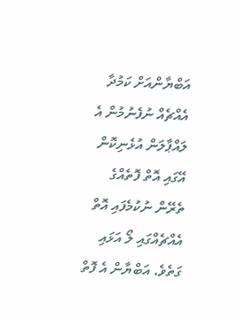އަބްޔާންއަށް ކަމުދާ އެއްޗެއް ނުފެނުމުން އެ ލައްޕާލަން އުޅެނިކޮން އޭގައި އޮތް ފޮތެއްގެ ތެރޭން ނުކުމެފައި އޮތް އެއްޗެއްގައި ލޯ އަޅައި ގަތެވެ. އަބްޔާން އެ ފޮތް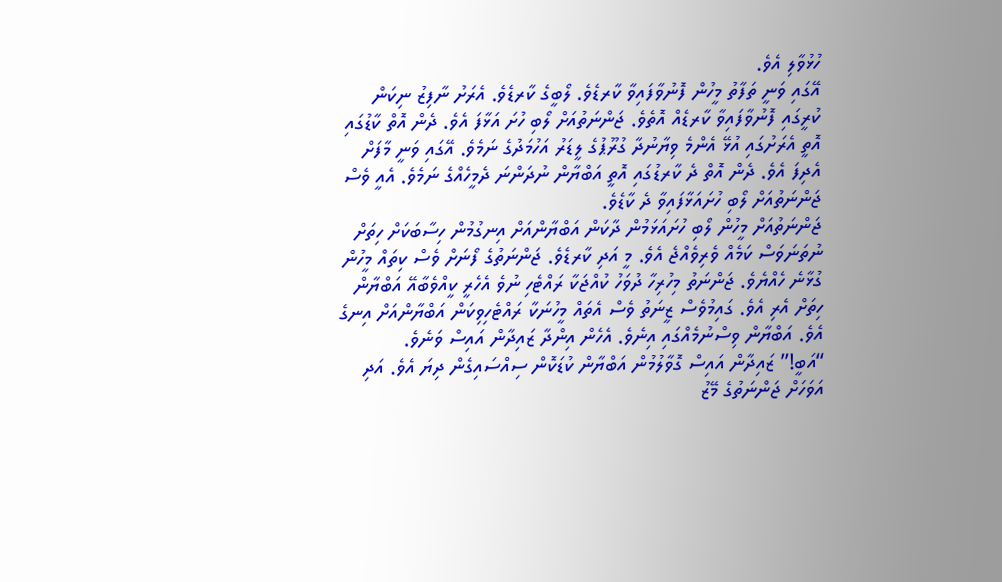ހުޅުވާލި އެވެ.
އޭގައި ވަނީ ތަފާތު މީހުން ފޮނުވާފައިވާ ކާރޑެވެ. ލޯބީގެ ކާރޑެވެ. އެރަށު ނާފިޒު ނިކަން ކުރީގައި ފޮނުވާފައިވާ ކާރޑެއް އޮތެވެ. ޖަންނަތުއަށް ލޯބި ހުށަ އަޅާފަ އެވެ. ދެން އޮތް ކާޑުގައި އޮތީ އެރަށުގައި އުޅޭ އެންމެ ވިޔާނުދާ ގުރޫޕުގެ ލީޑަރު އަހުމަދުގެ ނަމެވެ. އޭގައި ވަނީ މާފަށް އެދިފަ އެވެ. ދެން އޮތް ދެ ކާރޑުގައި އޮތީ އަބްޔާން ނުދަންނަ ދެމީހެއްގެ ނަމެވެ. އެއީ ވެސް ޖަންނަތުއަށް ލޯބި ހުށައަޅާފައިވާ ދެ ކާޑެވެ.
ޖަންނަތުއަށް މީހުން ލޯބި ހުށައަޅަމުން ދާކަން އަބްޔާންއަށް އިނގުމުން ހިސާބަކަށް ހިތަށް ނުތަނަވަސް ކަމެއް ވެރިވެއްޖެ އެވެ. މީ އަދި ކާރޑެވެ. ޖަންނަތުގެ ފޯނަށް ވެސް ކިތައް މީހުން ގުޅާނެ ހެއްޔެވެ. ޖަންނަތު މިހުރިހާ ދުވަހު ކުއްޖަކާ ރައްޓެހި ނުވެ އެހެރީ ކީއްވެބާއޭ އަބްޔާން ހިތަށް އެރި އެވެ. ގައިމުވެސް ޒީނަތު ވެސް އެތައް މީހުނަކާ ރައްޓެހިވިކަން އަބްޔާންއަށް އިނގެ އެވެ. އަބްޔާން ވިސްނުމެއްގައި އިނެވެ. އެހެން އިންދާ ޒައިދާން އައިސް ވަނެވެ.
“އަބީ!” ޒައިދާން އައިސް ގޮވާލުމުން އަބްޔާން ކުޑަކޮން ސިއްސައިގެން ދިޔަ އެވެ. އަދި އަވަހަށް ޖަންނަތުގެ މޭޒު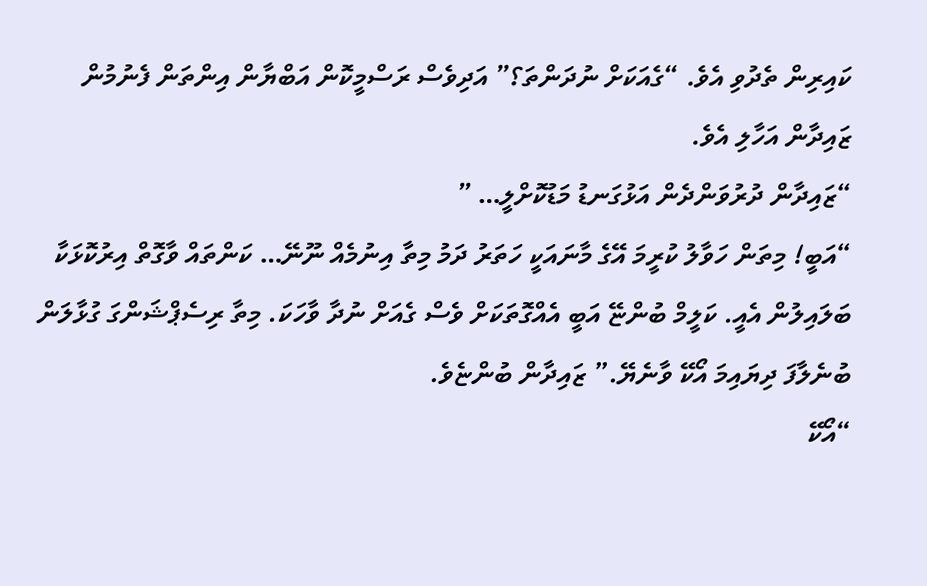ކައިރިން ތެދުވި އެވެ. “ގެއަކަށް ނުދަންތަ؟” އަދިވެސް ރަސްމީކޮން އަބްޔާން އިންތަން ފެނުމުން ޒައިދާން އަހާލި އެވެ.
“ޒައިދާން ދުރުވަންދެން އަޅުގަނޑު މަޑުކޮށްލީ… ”
“އަބީ! މިތަން ހަވާލު ކުރީމަ އޭގެ މާނައަކީ ހަތަރު ދަމު މިތާ އިނުމެއް ނޫނޭ… ކަންތައް ވާގޮތް އިރުކޮޅަކާ ބަލައިލުން އެއީ. ކަލީމް ބުންޏޭ އަބީ އެއްގޮތަކަށް ވެސް ގެއަށް ނުދާ ވާހަކަ. މިތާ ރިސެޕްޝަންގަ ގުޅާލަން ބުނެލާފަ ދިޔައިމަ އޯކޭ ވާނެޔޭ.” ޒައިދާން ބުންޏެވެ.
“އޯކޭ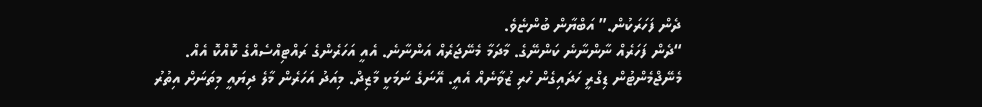ދެން ފަހަރަކުން.” އަބްޔާން ބުންޏެވެ.
“ދެން ފަހަރެއް ނާންނާނެ ކަންނޭގެ. މާދަމާ މެނޭޖަރެއް އަންނާނެ. އެއީ އަހަރެންގެ ރައްޓިއްސެއްގެ ކޮއްކޮ އެއް. މެނޭޖްމެންޓުން ޑިގްރީ ހަދައިގެން ހުރި ޒުވާނެއް އެއީ. އޭނަގެ ނަމަކީ މާޒިދް. މިއަދު އަހަރެން މާލެ ދިޔައީ މިތަނަށް އިތުރު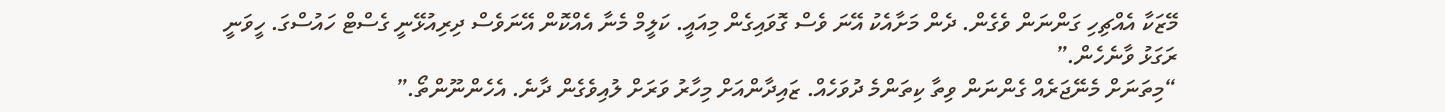މޭޒަކާ އެއްޗިހި ގަންނަން ވެގެން. ދެން މަށާއެކު އޭނަ ވެސް ގޮވައިގެން މިއައީ. ކަލީމް މެނާ އެއްކޮން އޭނަވެސް ދިރިއުޅޭނީ ގެސްޓް ހައުސްގަ. ހީވަނީ ރަގަޅު ވާނެހެން.”
“މިތަނަށް މެނޭޖަރެއް ގެންނަން ވިތާ ކިތަންމެ ދުވަހެއް. ޒައިދާންއަށް މިހާރު ވަރަށް ލުއިވެގެން ދާނެ. އެހެންނޫންތޯ.”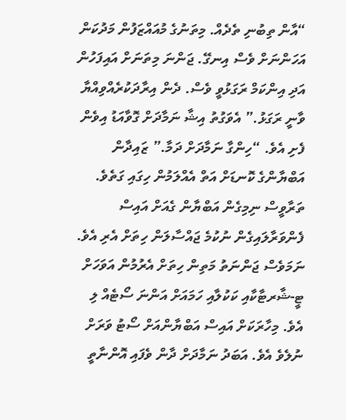“އާން ތިބުނި ތެދެއް. މިތަނުގެ މުއައްޒަފުން މަދުކަން އަހަންނަށް ވެސް އިނގޭ. ޖަންނަ މިތަނަށް އައިފަހުން އަދި އިންކަމް ރަގަޅުވީ ވެސް. ދެން އިރާދަކުރެއްވިއްޔާ ވާނީ ރަގަޅު.” އެވަގުތު އިޝާ ނަމާދަށް ގޮވާއަޑު އިވެން ފެށި އެވެ. “ހިންގާ ނަމާދަށް ދަމާ.” ޒައިދާން އަބްޔާންގެ ކޮނޑަށް އަތް އެއްލަމުން ހިގައި ގަތެވެ.
ތަރާވީސް ނިމިގެން އަބްޔާން ގެއަށް އައިސް ފެންވަރާލައިގެން ނުކުމެ ޖައްސާލަން ހިތަށް އެރި އެވެ. ނަމަވެސް ޖަންނަތު މަތިން ހިތަށް އެރުމުން އަވަހަށް ޓީ-ޝާރޓާކާއި ކަކުލާއި ހަމައަށް އަންނަ ސޯޓެއް ލި އެވެ. މިހާރަކަށް އައިސް އަބްޔާންއަށް ސޯޓު ވަރަށް ނުލެވެ އެވެ. އަބަދު ނަމާދަށް ދާން ވެފައި އޮންނާތީ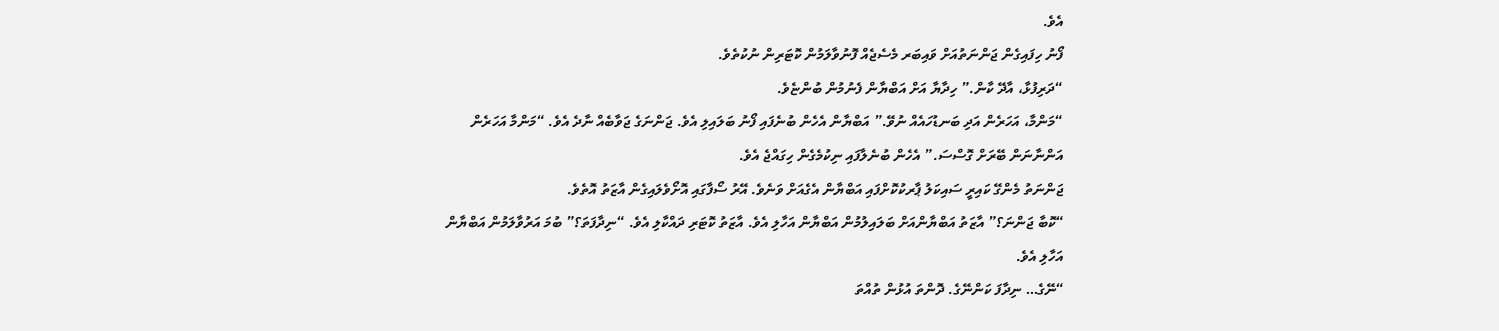އެވެ.
ފޯނު ހިފައިގެން ޖަންނަތުއަށް ވައިބަރ މެސެޖެއް ފޮނުވާލަމުން ކޮޓަރިން ނުކުތެވެ.
“ދަރިފުޅާ، އާދޭ ކާން.” ހިދާޔާ އަށް އަބްޔާން ފެނުމުން ބުންޏެވެ.
“މަންމާ، އަހަރެން އަދި ބަނޑުހައެއް ނުވޭ.” އަބްޔާން އެހެން ބުނެފައި ފޯނު ބަލައިލި އެވެ. ޖަންނަގެ ޖަވާބެއް ނާދެ އެވެ. “މަންމާ އަހަރެން އަންނާނަން ބޭރަށް ގޮސްސަ.” އެހެން ބުނެލާފައި ނިކުމެގެން ހިގައްޖެ އެވެ.
ޖަންނަތު މެންގޭ ކައިރީ ސައިކަލު ޕާރކުކޮށްފައި އަބްޔާން އެގެއަށް ވަނެވެ. އޭރު ސޯފާގައި އޮށޯވެލައިގެން އާޒަތު އޮތެވެ.
“ކޮބާ ޖަންނަ؟” އާޒަތު އަބްޔާންއަށް ބަލައިލުމުން އަބްޔާން އަހާލި އެވެ. އާޒަތު ކޮޓަރި ދައްކާލި އެވެ. “ނިދާފަތަ؟” ބުމަ އަރުވާލަމުން އަބްޔާން އަހާލި އެވެ.
“ނޭގެ… ނިދާފަ ކަންނޭގެ. ދޮންތަ އުޅުން ތުއްތަ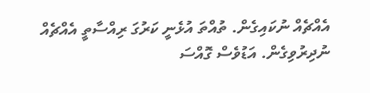އެއްޗެއް ނުކައިގެން. ތުއްތަ އުޅެނީ ކަރުގަ ރިއްސާތީ އެއްޗެއް ނުދިރުވިގެން. އަޑުވެސް ގޮއްސަ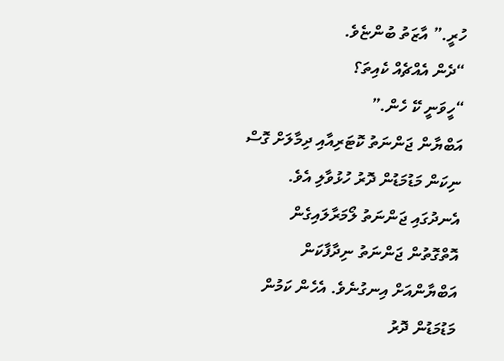ހުރީ.” އާޒަތު ބުންޏެވެ.
“ދެން އެއްޗެއް ކެއިތަ؟
“ހީވަނީ ކޭ ހެން.”
އަބްޔާން ޖަންނަތު ކޮޓަރިއާއި ދިމާލަށް ގޮސް ނިކަން މަޑުމަޑުން ދޮރު ހުޅުވާލި އެވެ. އެނދުގައި ޖަންނަތު ލޯމަރާލައިގެން އޮތްގޮތުން ޖަންނަތު ނިދާފާކަން އަބްޔާންއަށް އިނގުނެވެ. އެހެން ކަމުން މަޑުމަޑުން ދޮރު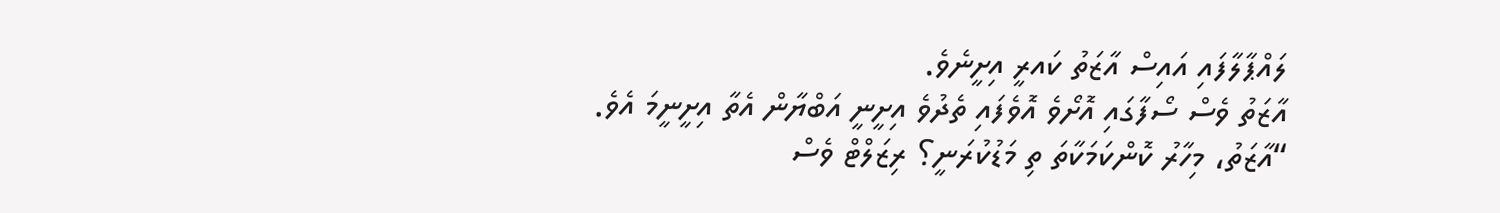ލައްޕާލާފައި އައިސް އާޒަތު ކައރީ އިށީނެވެ.
އާޒަތު ވެސް ސޯފާގައި އޮށޯވެ އޮވެފައި ތެދުވެ އިށީނީ އަބްޔާން އެތާ އިށީނީމަ އެވެ.
“އާޒަތު، މިހާރު ކޮންކަމަކާތަ ތި މަޑުކުރަނީ؟ ރިޒަލްޓް ވެސް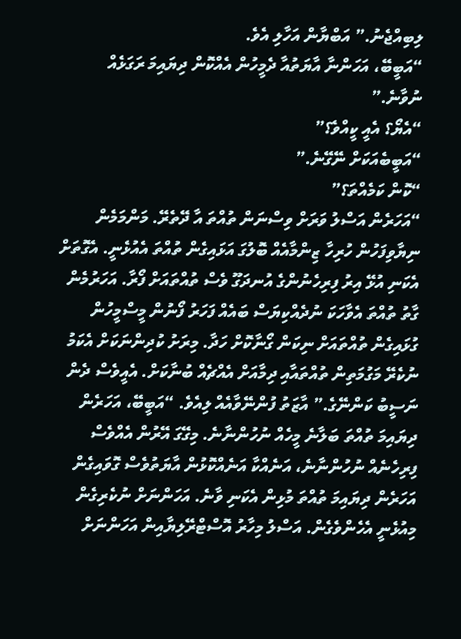ލިބިއްޖެނު.” އަބްޔާން އަހާލި އެވެ.
“އަބީބޭ، އަހަންނާ އާޔަތުއާ ދެމީހުން އެއްކޮން ދިޔައިމަ ރަގަޅެއް ނުވާނެ.”
“އެޔޯ؟ އެއީ ކީއްވެ؟”
“އަބީބެއަކަށް ނޭގޭނެ.”
“ކޮން ކަމެއްތަ؟”
“އަހަރެން އަސްލު ވަރަށް ވިސްނަން ތުއްތަ އާ ދޭތެރޭ. މަންމަމެން ނިޔާވިފަހުން ހުރިހާ ޒިންމާއެއް ބޮލުގަ އަޅައިގެން ތުއްތަ އެއުޅެނީ. އެގޮތަށް އެކަނި އުޅޭ އިރު ފިރިހެނުންގެ އުނދަގޫ ވެސް ތުއްތައަށް ފޯރާ. އަހަރުމެން ގާތު ތުއްތަ އެވާހަކަ ނުދެއްކިޔަސް ބައެއް ފަހަރު ފޯނުން މީސްމީހުން ގުޅައިގެން ތުއްތައަށް ނިކަން ގޯނާކޮށް ހަދާ. މިރަށު ކުދިންނަކަށް އެކަމު ނުކެރޭ މަގުމަތިން ތުއްތައާއި ދިމާއަށް އެއްޗެއް ބުނާކަށް. އެއީވެސް ދެން ނަސީބު ކަންނޭގެ.” އާޒަތު ފުންނޭވާއެއް ލިއެވެ. “އަބީބޭ، އަހަރެން ދިޔައިމަ ތުއްތަ ބަލާނެ މީހެއް ނުހުންނާނެ. މިގޭގަ އޭރުން އެއްވެސް ފިރިހެނެއް ނުހުންނާނެ، އަނެއްކާ އަނެއްކޮޅުން އާޔަތުވެސް ގޮވައިގެން އަހަރެން ދިޔައިމަ ތުއްތަ މުޅިން އެކަނި ވާނެ. އަހަންނަށް ނުކެރިގެން މިއުޅެނީ އެހެންވެގެން. އަސްލު މިހާރު އޮސްޓްރޭލިޔާއިން އަހަންނަށް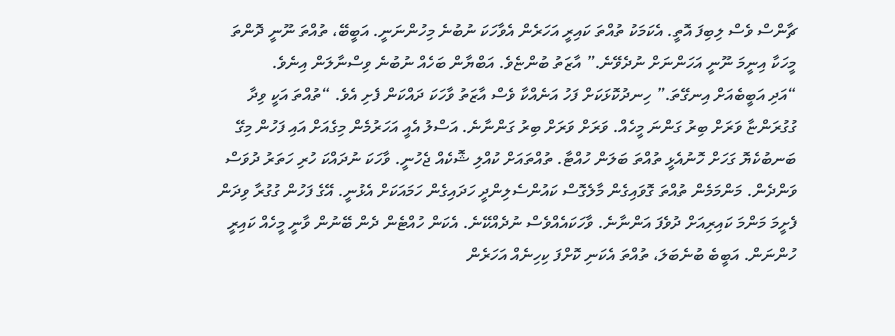ޗާންސް ވެސް ލިބިފަ އޮތީ. އެކަމަކު ތުއްތަ ކައިރީ އަހަރެން އެވާހަކަ ނުބުނެ މިހުންނަނީ. އަބީބޭ، ތުއްތަ ނޫނީ ދޮންތަ މީހަކާ އިނީމަ ނޫނީ އަހަންނަށް ނުދެވޭނެ.” އާޒަތު ބުންޏެވެ. އަބްޔާން ބަހެއް ނުބުނެ ވިސްނާލަން އިނެވެ.
“އަދި އަބީބެއަށް އިނގޭތަ.” ހިނދުކޮޅަކަށް ފަހު އަނެއްކާ ވެސް އާޒަތު ވާހަކަ ދައްކަން ފެށި އެވެ. “ތުއްތަ އަކީ ވިދާ ގުގުރަންޏާ ވަރަށް ބިރު ގަންނަ މީހެއް. ވަރަށް ވަރަށް ބިރު ގަންނާނެ. އަސްލު އެއީ އަހަރުމެން މިގެއަށް އައި ފަހުން މިގޭ ބަނބުކެޔޮ ގަހަށް ހޮނުއެޅީ ތުއްތަ ބަލަން ހުއްޓާ. ތުއްތައަށް ކުއްލި ޝޮކެއް ޖެހުނީ. ވާހަކަ ނުދައްކަ ހުރި ހަތަރު ދުވަސް ވަންދެން. މަންމަމެން ތުއްތަ ގޮވައިގެން މާލެގޮސް ކައުންސެލިންދީ ހަދައިގެން ހަމައަކަށް އެޅުނީ. އޭގެ ފަހުން ގުގުރާ ވިދަން ފެށީމަ މަންމަ ކައިރިއަށް ދުވެފަ އަންނާނެ. ވާހަކައެއްވެސް ނުދެއްކޭނެ. އެކަން ހުއްޓެން ދެން ބޭނުން ވާނީ މީހެއް ކައިރީ ހުންނަން. އަބީބެ ބުނެބަލަ، ތުއްތަ އެކަނި ކޮށްފަ ކިހިނެއް އަހަރެން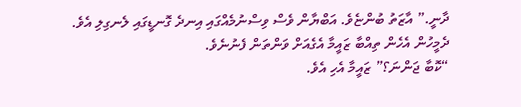ދާނީ.” އާޒަތު ބުންޏެވެ. އަބްޔާން ވެސް ވިސްނުމެއްގައި އިނދެ ގޮނޑީގައި ލެނގިލި އެވެ.
ދެމީހުން އެހެން ތިއްބާ ޒައީމާ އެގެއަށް ވަންތަން ފެނުނެވެ.
“ކޮބާ ޖަންނަ؟” ޒައީމާ އެހި އެވެ.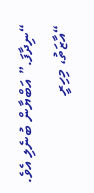“ނިދާފަ.” އަބްޔާން ބުނެލި އެވެ.
“އާޒަތު، މިހިރީ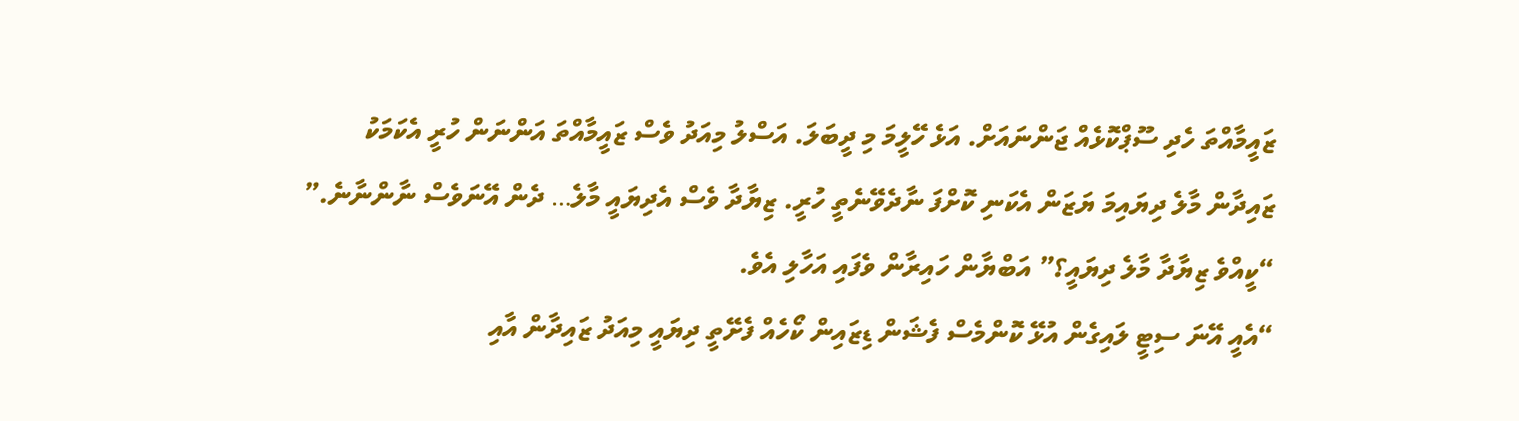ޒައީމާއްތަ ހެދި ސޫޕްކޮޅެއް ޖަންނައަށް. އަޅެ ހޭލީމަ މި ދީބަލަ. އަސްލު މިއަދު ވެސް ޒައީމާއްތަ އަންނަން ހުރީ އެކަމަކު ޒައިދާން މާލެ ދިޔައިމަ ޔަޒަން އެކަނި ކޮށްފަ ނާދެވޭނެތީ ހުރީ. ޒިޔާދާ ވެސް އެދިޔައީ މާލެ… ދެން އޭނަވެސް ނާންނާނެ.”
“ކީއްވެ ޒިޔާދާ މާލެ ދިޔައީ؟” އަބްޔާން ހައިރާން ވެފައި އަހާލި އެވެ.
“އެއީ އޭނަ ސިޓީ ލައިގެން އުޅޭ ކޮންމެސް ފެޝަން ޑިޒައިން ކޯހެއް ފެށޭތީ ދިޔައީ މިއަދު ޒައިދާން އާއި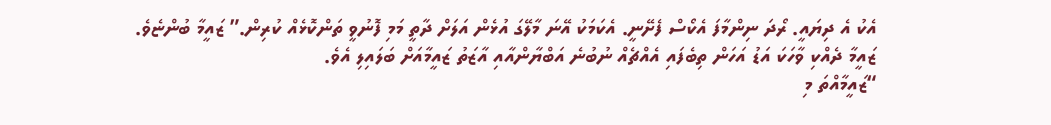އެކު އެ ދިޔައީ. ރޯދަ ނިންމާފަ އެކޯސް ފެށޭނީ. އެކަމަކު އޭނަ މާލޭގަ އުޅެން އަލަށް ދާތީ މަމި ފޮނުވީ ތަންކޮޅެއް ކުރިން.” ޒައީމާ ބުންޏެވެ.
ޒައީމާ ދެއްކި ވާހަކަ އަޑު އަހަން ތިބެފައި އެއްޗެއް ނުބުނެ އަބްޔާންއާއި އާޒަތު ޒައީމާއަށް ބަލައިލި އެވެ.
“ޒައީމާއްތަ މި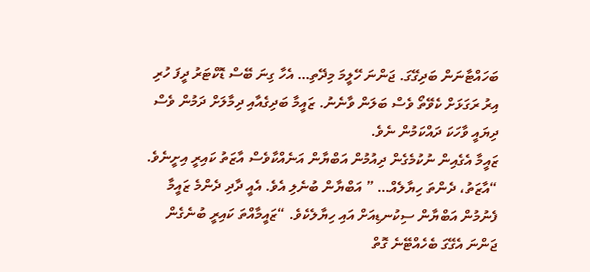ބަހައްޓާނަން ބަދިގޭގަ. ޖަންނަ ހޭލީމަ މިދޭތި… އެހާ ގިނަ ބޭސް ޑޮކްޓަރު ދީފަ ހުރި އިރު ރަގަޅަށް ކެވޭތޯ ވެސް ބަލަން ވާނެނު. ޒައީމާ ބަދިގެއާއި ދިމާލަށް ދަމުން ވެސް ދިޔައީ ވާހަކަ ދައްކަމުން ނެވެ.
ޒައީމާ އެގެއިން ނުކުމެގެން ދިއުމުން އަބްޔާން އަނެއްކާވެސް އާޒަތު ކައިރީ އިށީނެވެ.
“އާޒަތު، ދެންތަ ހިޔާލެއް… ” އަބްޔާން ބުނެލި އެވެ. އެއީ ދާދި ދެންމެ ޒައީމާ ފެނުމުން އަބްޔާން ސިކުނޑިއަށް އައި ހިޔާލެކެވެ. “ޒައީމާއްތަ ކައިރީ ބުނެގެން ޖަންނަ އެގޭގަ ބެހެއްޓޭނެ ގޮތް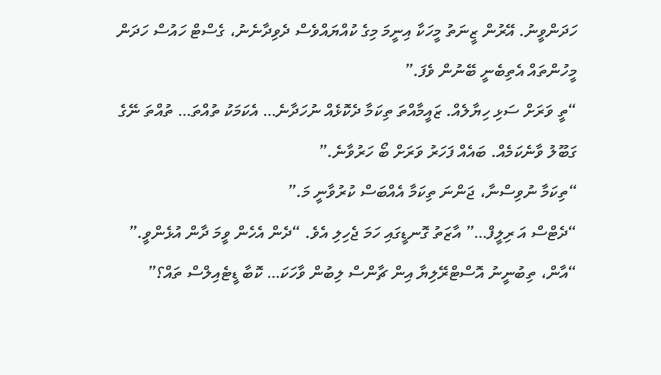ހަދަންވީނު. އޭރުން ޒީނަތު މީހަކާ އިނީމަ މިގެ ކުއްޔައްވެސް ދެވިދާނެނު، ގެސްޓް ހައުސް ހަދަން މީހުންތައް އެތިބެނީ ބޭނުން ވެފަ.”
“ތީ ވަރަށް ސަޅި ހިޔާލެއް. ޒައީމާއްތަ ތިކަމާ ދެކޮޅެއް ނުހަދާނެ… އެކަމަކު ތުއްތަ… ތުއްތަ ނޭގެ ގަބޫލު ވާނެކަމެއް. ބައެއް ފަހަރު ވަރަށް ބޯ ހަރުވާނެ.”
“ތިކަމާ ނުވިސްނާ، ޖަންނަ ތިކަމާ އެއްބަސް ކުރުވާނީ މަ.”
“ދެޓްސް އަ ރިލީފް…” އާޒަތު ގޮނޑީގައި ހަމަ ޖެހިލި އެވެ. “ދެން އެހެން ވީމަ ދާން އުޅެންވީ.”
“އާން، ތިބުނީނު އޮސްޓްރޭލިޔާ އިން ޗާންސް ލިބުން ވާހަކަ… ކޮބާ ޑީޓެއިލްސް ތައް؟”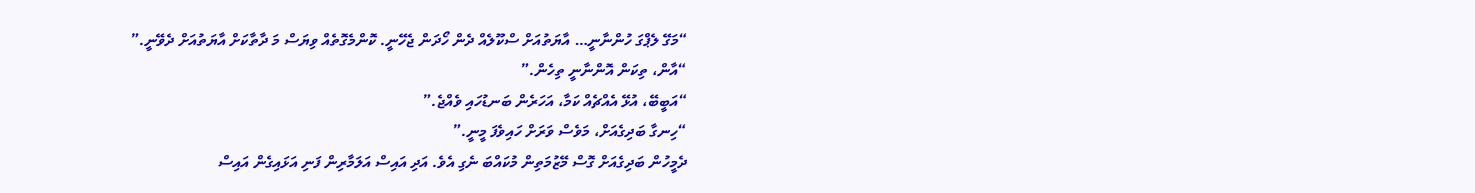“މަގޭ ލެޕްގަ ހުންނާނީ… އާޔަތުއަށް ސްކޫލެއް ދެން ހޯދަން ޖެހޭނީ. ކޮންމެގޮތެއް ވިޔަސް މަ ދާތާކަށް އާޔަތުއަށް ދެވޭނީ.”
“އާން، ތިކަން އޮންނާނީ ތިހެން.”
“އަބީބޭ، އުޅޭ އެއްޗެއް ކަމާ، އަހަރެން ބަނޑުހައި ވެއްޖެ.”
“ހިނގާ ބަދިގެއަށް، މަވެސް ވަރަށް ހައިވެފަ މީނީ.”
ދެމީހުން ބަދިގެއަށް ގޮސް މޭޒުމަތިން މުކައްބަ ނެގި އެވެ. އަދި އައިސް އަލަމާރިން ފަނި އަޅައިގެން އައިސް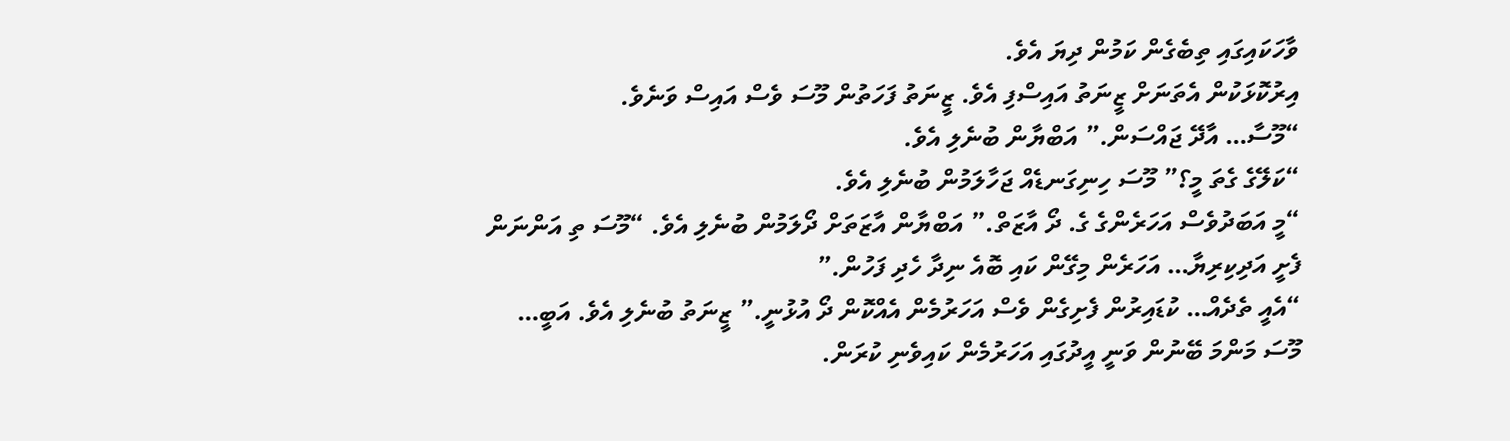ވާހަކައިގައި ތިބެގެން ކަމުން ދިޔަ އެވެ.
އިރުކޮޅަކުން އެތަނަށް ޒީނަތު އައިސްފި އެވެ. ޒީނަތު ފަހަތުން މޫސަ ވެސް އައިސް ވަނެވެ.
“މޫސާ… އާދޭ ޖައްސަން.” އަބްޔާން ބުނެލި އެވެ.
“ކަލޭގެ ގެތަ މީ؟” މޫސަ ހިނިގަނޑެއް ޖަހާލަމުން ބުނެލި އެވެ.
“މީ އަބަދުވެސް އަހަރެންގެ ގެ. ދޯ އާޒަތް.” އަބްޔާން އާޒަތަށް ދޯލަމުން ބުނެލި އެވެ. “މޫސަ ތި އަންނަން ފެށީ އަދިކިރިޔާ… އަހަރެން މިގޭން ކައި ބޮއެ ނިދާ ހެދި ފަހުން.”
“އެއީ ތެދެއް… ކުޑައިރުން ފެށިގެން ވެސް އަހަރުމެން އެއްކޮން ދޯ އުޅުނީ.” ޒީނަތު ބުނެލި އެވެ. އަބީ… މޫސަ މަންމަ ބޭނުން ވަނީ އީދުގައި އަހަރުމެން ކައިވެނި ކުރަން.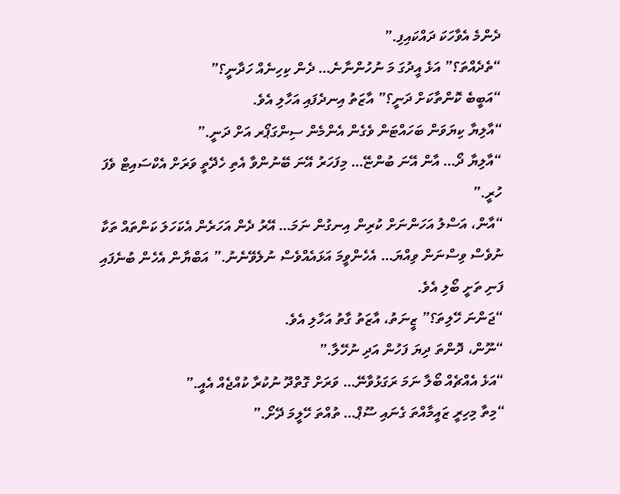ދެންމެ އެވާހަކަ ދައްކައިފި.”
“ތެދެއްތަ؟” އަޅެ އީދުގަ މަ ނުހުންނާނެ… ދެން ކިހިނެއް ހަދާނީ؟”
“އަބީބެ ކޮންތާކަށް ދަނީ؟” އާޒަތު އިނދެފައި އަހާލި އެވެ.
“އާލިޔާ ކިޔަވަން ބަހައްޓަން ވެގެން އެންމެން ސިންގަޕޯރ އަށް ދަނީ.”
“އާލިޔާ ދޯ… އާން އޭނަ ބުންޏޭ… މިފަހަރު އޭނަ ބޭނުންވާ އެތި ހެދޭތީ ވަރަށް އެކްސައިޓް ވެފަ ހުރީ.”
“އާން، އަސްލު އަހަންނަށް ކުރިން އިނގުން ނަމަ… އޭރު ދެން އަހަރެން އެކަހަލަ ކަންތައް ތަކާ ނުވެސް ވިސްނަން ވިއްޔަ… އެހެންވީމަ އަޅައެއްވެސް ނުލެވޭނެނު.” އަބްޔާން އެހެން ބުނެފައި ފަނި ތަށީ ބޯލި އެވެ.
“ޖަންނަ ހޭލިތަ؟” ޒީނަތު، އާޒަތު ގާތު އަހާލި އެވެ.
“ނޫން، ދޮންތަ ދިޔަ ފަހުން އަދި ނުހޭލާ.”
“އަޅެ އެއްޗެއް ބޯލާ ނަމަ ރަގަޅުވާނޭ… ވަރަށް ގޮތްދޫ ނުކުރާ ކުއްޖެއް އެއީ.”
“މިތާ މިހިރީ ޒައީމާއްތަ ގެނައި ސޫޕް… ތުއްތަ ހޭލީމަ ދޭށޯ.”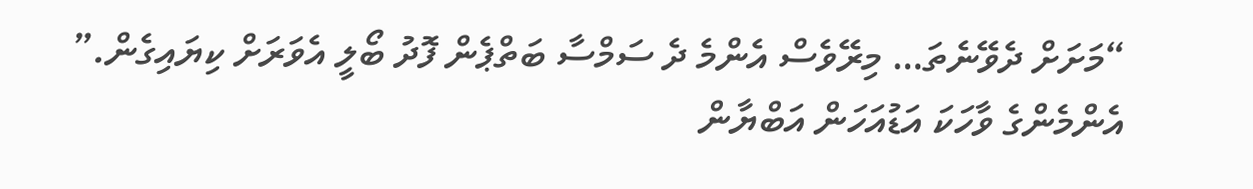“މަށަށް ދެވޭނެތަ… މިރޭވެސް އެންމެ ދެ ސަމްސާ ބަތްޕެން ފޮދު ބޯލީ އެވަރަށް ކިޔައިގެން.”
އެންމެންގެ ވާހަކަ އަޑުއަހަން އަބްޔާން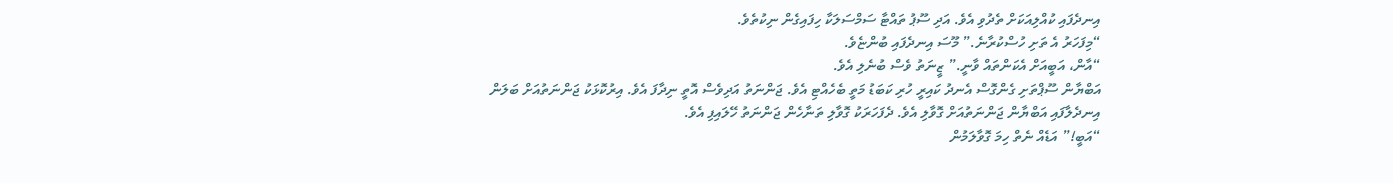އިނދެފައި ކުއްލިއަކަށް ތެދުވި އެވެ. އަދި ސޫޕު ތައްޓާ ސަމްސަލަކާ ހިފައިގެން ނިކުތެވެ.
“މިފަހަރު އެ ތަށި ހުސްކުރާނެ.” މޫސަ އިނދެފައި ބުންޏެވެ.
“އާން، އަބީއަށް އެކަންތައް ވާނީ.” ޒީނަތު ވެސް ބުނެލި އެވެ.
އަބްޔާން ސޫޕްތަށި ގެންގޮސް އެނދު ކައިރީ ހުރި ކަބަޑު މަތީ ބެހެއްޓި އެވެ. ޖަންނަތު އަދިވެސް އޮތީ ނިދާފަ އެވެ. އިރުކޮޅަކު ޖަންނަތުއަށް ބަލަން އިނދެލާފައި އަބްޔާން ޖަންނަތުއަށް ގޮވާލި އެވެ. ދެފަހަރަކު ގޮވާލި ތަނާހެން ޖަންނަތު ހޭލައިފި އެވެ.
“އަބީ!” އަޑެއް ނެތް ހިމަ ގޮވާލަމުން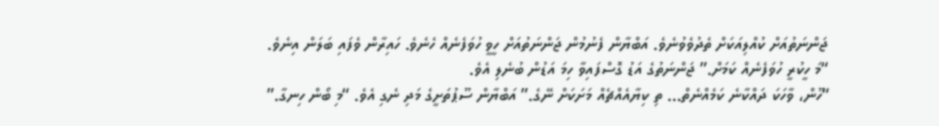ޖަންނަތުއަށް ކުއްލިއަކަށް ތެދުވެވުނެވެ. އަބްޔާން ފެނުމުން ޖަންނަތުއަށް ހީވީ ހުވަފެނެއް ހެނެވެ. ހައިރާން ވެފައި ބަލަން އިނެވެ. “މަ ހީކުރީ ހުވަފެނެއް ކަމަށް.” ޖަންނަތުގެ އަޑު ގޮސްފައިވާ ހިމަ އަޑުން ބުނެލި އެވެ.
“ހޫން، ވާހަކަ ދައްކާނެ ކަމެއްނެތް… ތި ކިޔާއެއްޗެއް މަށަކަށް ނޭގެ.” އަބްޔާން ސޫޕުތަށީގެ މަދި ނެގި އެވެ. “މި ބޯން ހިނގާ.”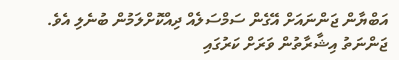އަބްޔާން ޖަންނައަށް އޭގެން ސަމްސަލެއް ދިއްކޮށްލަމުން ބުނެލި އެވެ.
ޖަންނަތު އިޝާރާތުން ވަރަށް ކަރުގައި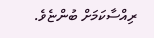ރިއްސާކަމަށް ބުންޏެވެ.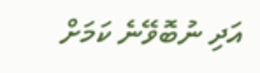އަދި ނުބޮވޭނެ ކަމަށް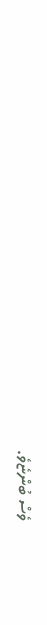ވެސް ބުންޏެވެ.